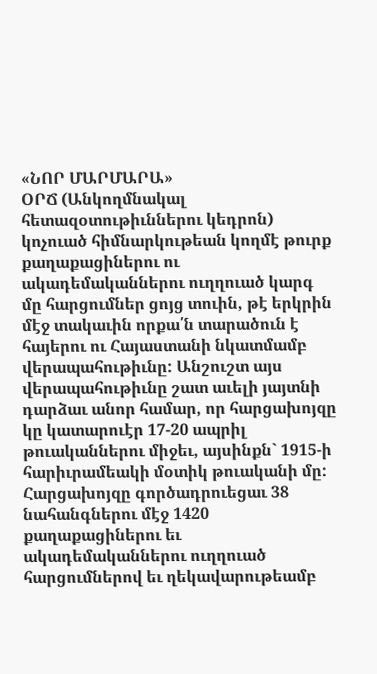«ՆՈՐ ՄԱՐՄԱՐԱ»
ՕՐՃ (Անկողմնակալ հետազօտութիւններու կեդրոն) կոչուած հիմնարկութեան կողմէ թուրք քաղաքացիներու ու ակադեմականներու ուղղուած կարգ մը հարցումներ ցոյց տուին, թէ երկրին մէջ տակաւին որքա՛ն տարածուն է հայերու ու Հայաստանի նկատմամբ վերապահութիւնը: Անշուշտ այս վերապահութիւնը շատ աւելի յայտնի դարձաւ անոր համար, որ հարցախոյզը կը կատարուէր 17-20 ապրիլ թուականներու միջեւ, այսինքն` 1915-ի հարիւրամեակի մօտիկ թուականի մը:
Հարցախոյզը գործադրուեցաւ 38 նահանգներու մէջ 1420 քաղաքացիներու եւ ակադեմականներու ուղղուած հարցումներով եւ ղեկավարութեամբ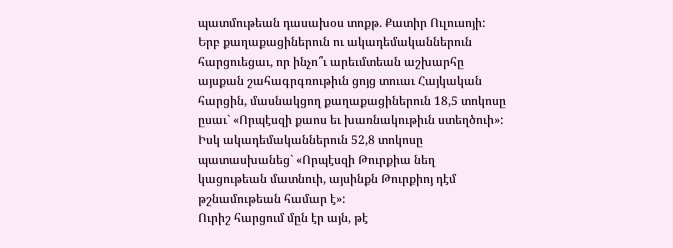պատմութեան դասախօս տոքթ. Քատիր Ուլուսոյի:
Երբ քաղաքացիներուն ու ակադեմականներուն հարցուեցաւ, որ ինչո՞ւ արեւմտեան աշխարհը այսքան շահագրգռութիւն ցոյց տուաւ Հայկական հարցին, մասնակցող քաղաքացիներուն 18,5 տոկոսը ըսաւ` «Որպէսզի քաոս եւ խառնակութիւն ստեղծուի»: Իսկ ակադեմականներուն 52,8 տոկոսը պատասխանեց` «Որպէսզի Թուրքիա նեղ կացութեան մատնուի, այսինքն Թուրքիոյ դէմ թշնամութեան համար է»:
Ուրիշ հարցում մըն էր այն, թէ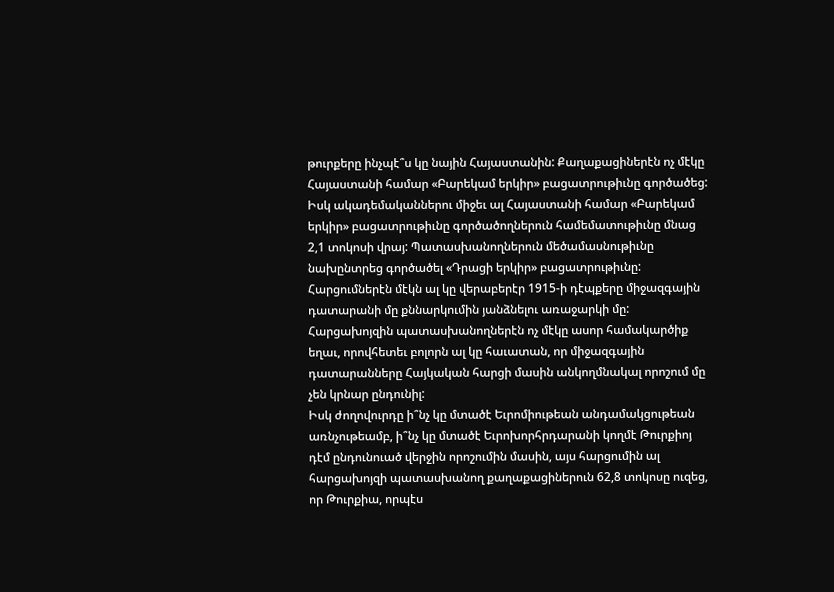թուրքերը ինչպէ՞ս կը նային Հայաստանին: Քաղաքացիներէն ոչ մէկը Հայաստանի համար «Բարեկամ երկիր» բացատրութիւնը գործածեց: Իսկ ակադեմականներու միջեւ ալ Հայաստանի համար «Բարեկամ երկիր» բացատրութիւնը գործածողներուն համեմատութիւնը մնաց 2,1 տոկոսի վրայ: Պատասխանողներուն մեծամասնութիւնը նախընտրեց գործածել «Դրացի երկիր» բացատրութիւնը:
Հարցումներէն մէկն ալ կը վերաբերէր 1915-ի դէպքերը միջազգային դատարանի մը քննարկումին յանձնելու առաջարկի մը: Հարցախոյզին պատասխանողներէն ոչ մէկը ասոր համակարծիք եղաւ, որովհետեւ բոլորն ալ կը հաւատան, որ միջազգային դատարանները Հայկական հարցի մասին անկողմնակալ որոշում մը չեն կրնար ընդունիլ:
Իսկ ժողովուրդը ի՞նչ կը մտածէ Եւրոմիութեան անդամակցութեան առնչութեամբ, ի՞նչ կը մտածէ Եւրոխորհրդարանի կողմէ Թուրքիոյ դէմ ընդունուած վերջին որոշումին մասին, այս հարցումին ալ հարցախոյզի պատասխանող քաղաքացիներուն 62,8 տոկոսը ուզեց, որ Թուրքիա, որպէս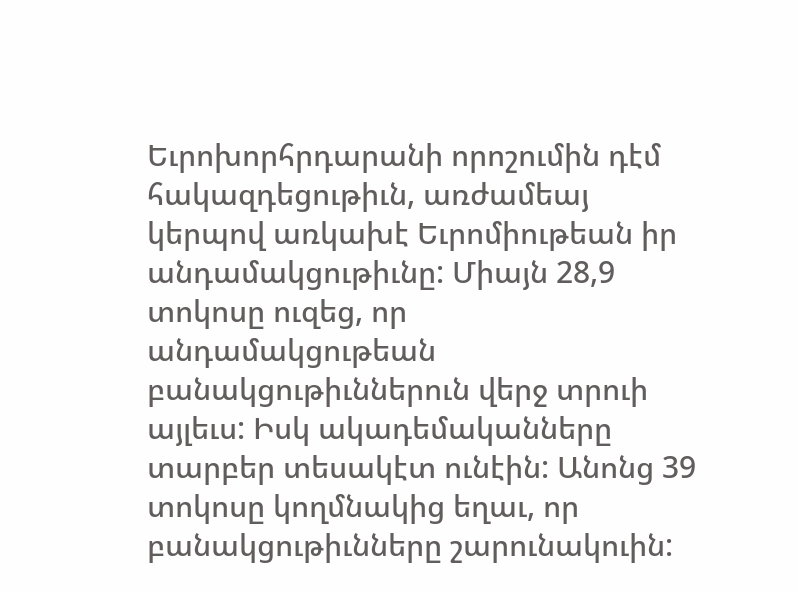Եւրոխորհրդարանի որոշումին դէմ հակազդեցութիւն, առժամեայ կերպով առկախէ Եւրոմիութեան իր անդամակցութիւնը: Միայն 28,9 տոկոսը ուզեց, որ անդամակցութեան բանակցութիւններուն վերջ տրուի այլեւս: Իսկ ակադեմականները տարբեր տեսակէտ ունէին: Անոնց 39 տոկոսը կողմնակից եղաւ, որ բանակցութիւնները շարունակուին: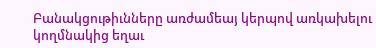Բանակցութիւնները առժամեայ կերպով առկախելու կողմնակից եղաւ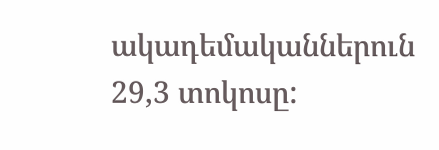ակադեմականներուն 29,3 տոկոսը: